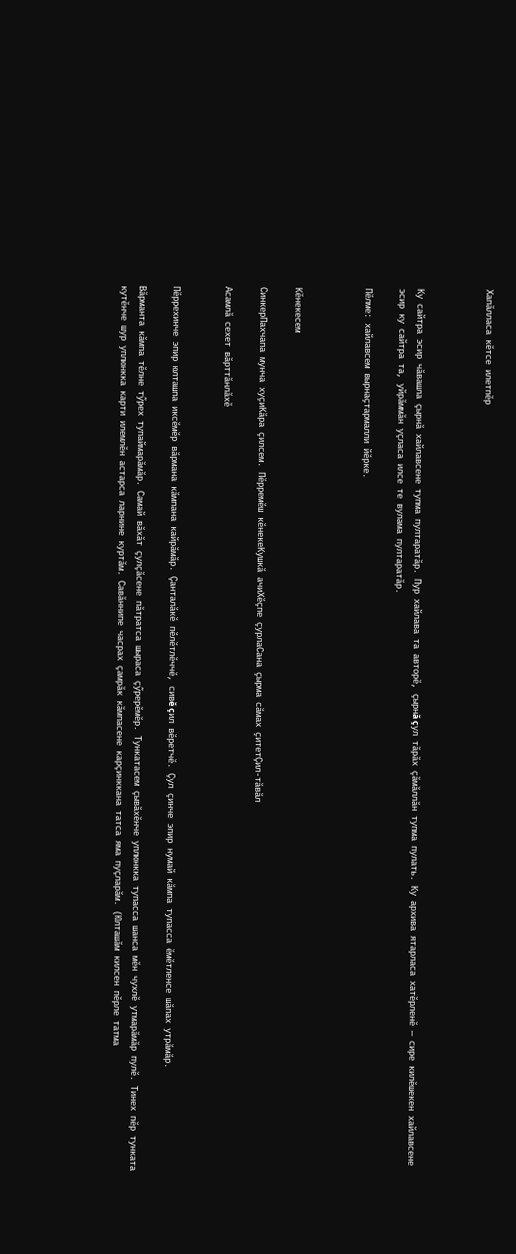Хапăлласа кĕтсе илетпĕр



Ку сайтра эсир чăвашла çырнă хайлавсене тупма пултаратăр. Пур хайлава та авторĕ, çырнă çул тăрăх çăмăллăн тупма пулать. Ку архива ятарласа хатĕрленĕ — сире килĕшекен хайлавсене эсир ку сайтра та, уйрăммăн уçласа илсе те вулама пултаратăр.

Пӗлме: хайлавсем вырнаҫтармалли йӗрке.



Кĕнекесем

СинкерПахчапа мунча хуҫиКăра çилсем. Пĕрремĕш кĕнекеКушкă ачиХĕçпе çурлаСана ҫырма сӑмах ҫитетÇил-тăвăл

Асамлă сехет вăрттăнлăхĕ


Пĕррехинче эпир юлташпа иксĕмĕр вăрмана кăмпана кайрăмăр. Çанталăкĕ пĕлĕтлĕччĕ, сивĕ çил вĕретчĕ. Çул çинче эпир нумай кăмпа тупасса ĕмĕтленсе шăпах утрăмăр.

Вăрманта кăмпа тĕлне тӳрех тупаймарăмăр. Самай вăхăт çулçăсене пăтратса шыраса çӳрерĕмĕр. Тункатасем çывăхĕнче уплюнкка тупасса шанса мĕн чухлĕ утмарăмăр пулĕ. Тинех пĕр тунката кутĕнче шур уплюнкка карти илемлĕн астарса ларнине куртăм. Савăннипе часрах çамрăк кăмпасене карçинккана татса яма пуçларăм. (Юлташăм килсен пĕрле татма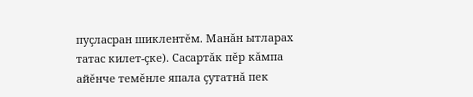пуçласран шиклентĕм. Манăн ытларах татас килет-çке). Сасартăк пĕр кăмпа айĕнче темĕнле япала çутатнă пек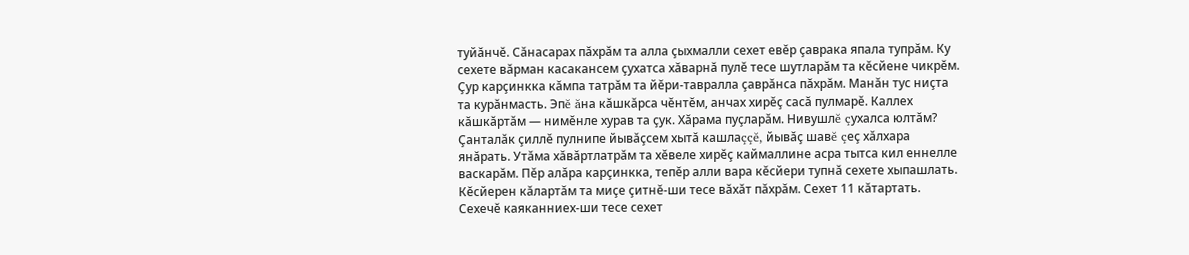туйăнчĕ. Сăнасарах пăхрăм та алла çыхмалли сехет евĕр çаврака япала тупрăм. Ку сехете вăрман касакансем çухатса хăварнă пулĕ тесе шутларăм та кĕсйене чикрĕм. Çур карçинкка кăмпа татрăм та йĕри-тавралла çаврăнса пăхрăм. Манăн тус ниçта та курăнмасть. Эпĕ ăна кăшкăрса чĕнтĕм, анчах хирĕç сасă пулмарĕ. Каллех кăшкăртăм — нимĕнле хурав та çук. Хăрама пуçларăм. Нивушлĕ çухалса юлтăм? Çанталăк çиллĕ пулнипе йывăçсем хытă кашлаççĕ, йывăç шавĕ çеç хăлхара янăрать. Утăма хăвăртлатрăм та хĕвеле хирĕç каймаллине асра тытса кил еннелле васкарăм. Пĕр алăра карçинкка, тепĕр алли вара кĕсйери тупнă сехете хыпашлать. Кĕсйерен кăлартăм та миçе çитнĕ-ши тесе вăхăт пăхрăм. Сехет 11 кăтартать. Сехечĕ каяканниех-ши тесе сехет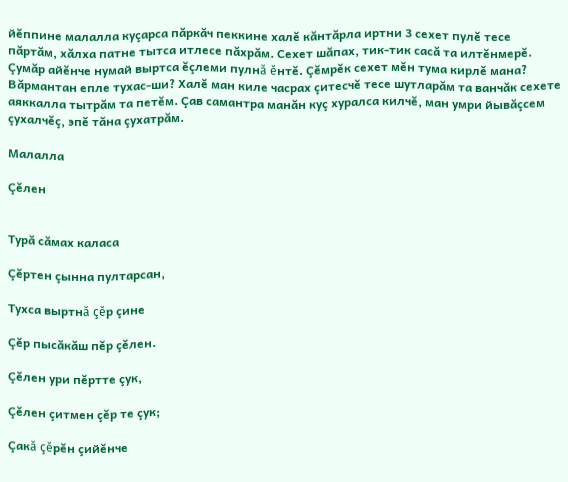йĕппине малалла куçарса пăркăч пеккине халĕ кăнтăрла иртни 3 сехет пулĕ тесе пăртăм, хăлха патне тытса итлесе пăхрăм. Сехет шăпах, тик-тик сасă та илтĕнмерĕ. Çумăр айĕнче нумай выртса ĕçлеми пулнă ĕнтĕ. Çĕмрĕк сехет мĕн тума кирлĕ мана? Вăрмантан епле тухас-ши? Халĕ ман киле часрах çитесчĕ тесе шутларăм та ванчăк сехете аяккалла тытрăм та петĕм. Çав самантра манăн куç хуралса килчĕ, ман умри йывăçсем çухалчĕç, эпĕ тăна çухатрăм.

Малалла

Çĕлен


Турă сăмах каласа

Çĕртен çынна пултарсан,

Тухса выртнă çĕр çине

Çĕр пысăкăш пĕр çĕлен.

Çĕлен ури пĕртте çук,

Çĕлен çитмен çĕр те çук;

Çакă çĕрĕн çийĕнче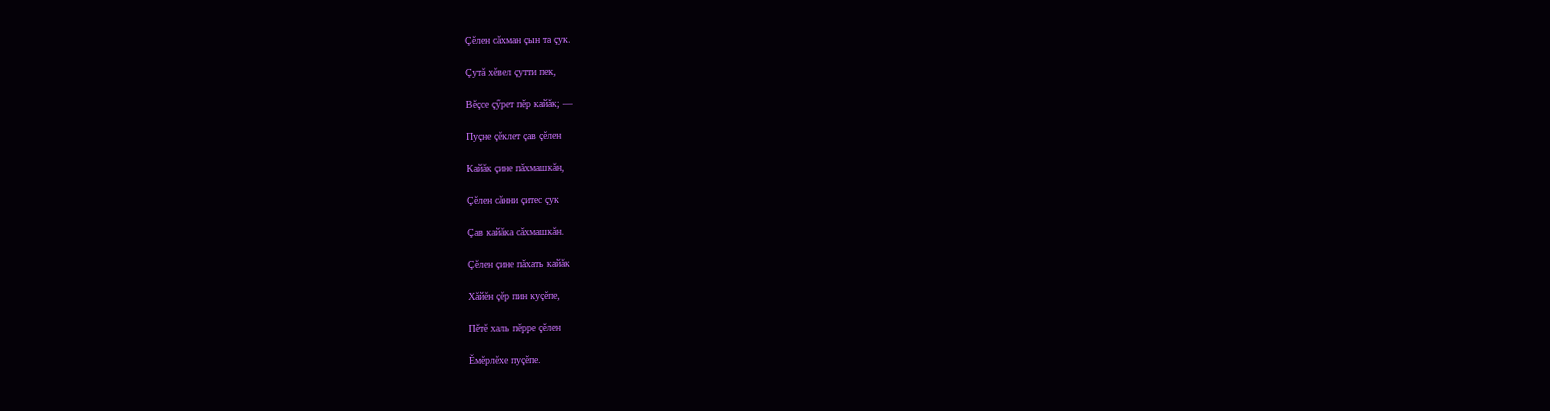Çĕлен сăхман çын та çук.

Çутă хĕвел çутти пек,

Вĕçсе çӳрет пĕр кайăк; —

Пуçне çĕклет çав çĕлен

Кайăк çине пăхмашкăн,

Çĕлен сăнни çитес çук

Çав кайăка сăхмашкăн.

Çĕлен çине пăхать кайăк

Хăйĕн çĕр пин куçĕпе,

Пĕтĕ халь пĕрре çĕлен

Ĕмĕрлĕхе пуçĕпе.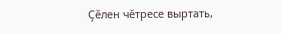Çĕлен чĕтресе выртать,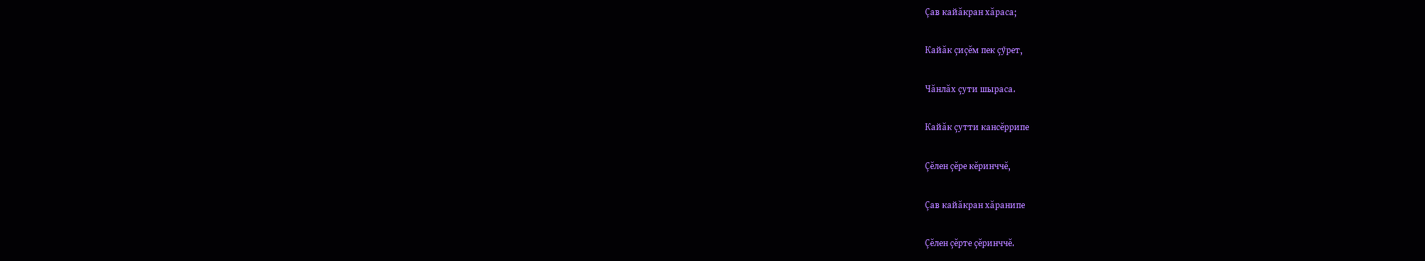Çав кайăкран хăраса;

Кайăк çиçĕм пек çӳрет,

Чăнлăх çути шыраса.

Кайăк çутти кансĕррипе

Çĕлен çĕре кĕринччĕ,

Çав кайăкран хăранипе

Çĕлен çĕрте çĕринччĕ.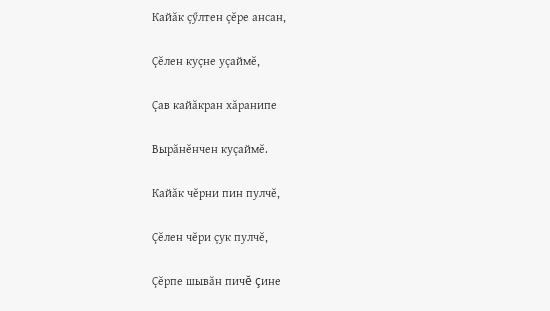Кайăк çӳлтен çĕре ансан,

Çĕлен куçне уçаймĕ,

Çав кайăкран хăранипе

Вырăнĕнчен куçаймĕ.

Кайăк чĕрни пин пулчĕ,

Çĕлен чĕри çук пулчĕ,

Çĕрпе шывăн пичĕ çине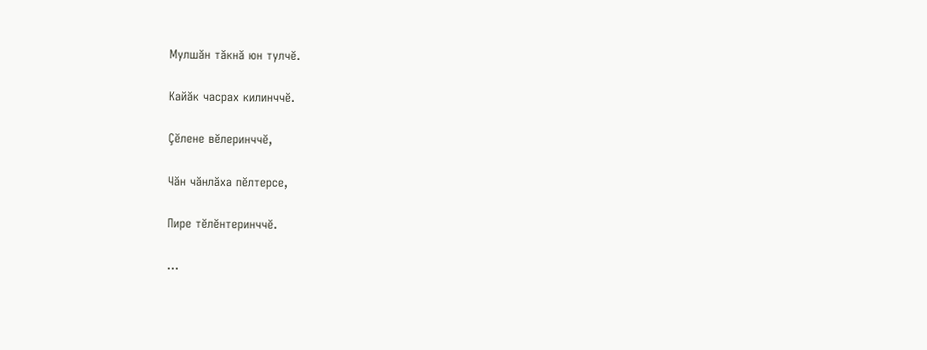Мулшăн тăкнă юн тулчĕ.

Кайăк часрах килинччĕ.

Çĕлене вĕлеринччĕ,

Чăн чăнлăха пĕлтерсе,

Пире тĕлĕнтеринччĕ.

...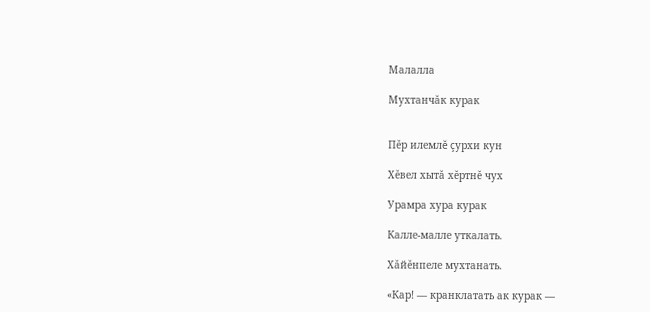Малалла

Мухтанчăк курак


Пĕр илемлĕ çурхи кун

Хĕвел хытă хĕртнĕ чух

Урамра хура курак

Калле-малле уткалать.

Хăйĕнпеле мухтанать.

«Кар! — кранклатать ак курак —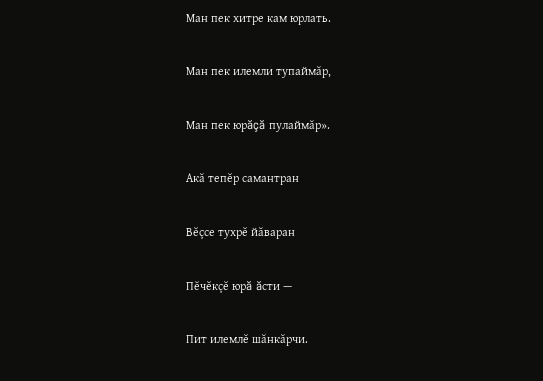Ман пек хитре кам юрлать.

Ман пек илемли тупаймăр,

Ман пек юрăçă пулаймăр».

Акă тепĕр самантран

Вĕçсе тухрĕ йăваран

Пĕчĕкçĕ юрă ăсти —

Пит илемлĕ шăнкăрчи.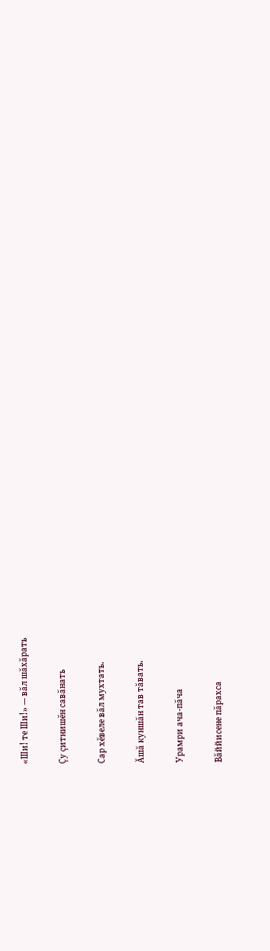«Ши! те Ши!» — вăл шăхăрать

Çу çитнишĕн савăнать

Сар хĕвеле вăл мухтать.

Ăшă куншăн тав тăвать.

Урамри ача-пăча

Вăййисене пăрахса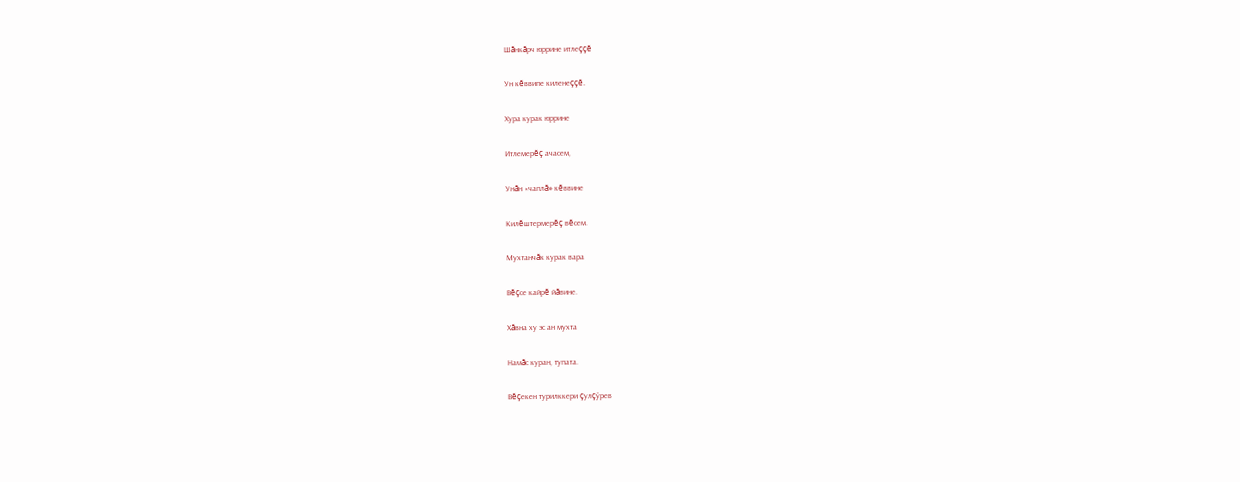Шăнкăрч юррине итлеççĕ

Ун кĕввипе киленеççĕ.

Хура курак юррине

Итлемерĕç ачасем,

Унăн «чаплă» кĕввине

Килĕштермерĕç вĕсем.

Мухтанчăк курак вара

Вĕçсе кайрĕ йăвине.

Хăвна ху эс ан мухта

Намăс куран, тупата.

Вĕçекен турилккери çулçӳрев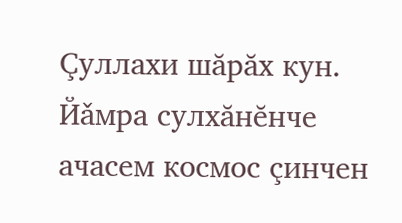Çуллахи шăрăх кун. Йǎмра сулхăнĕнче ачасем космос çинчен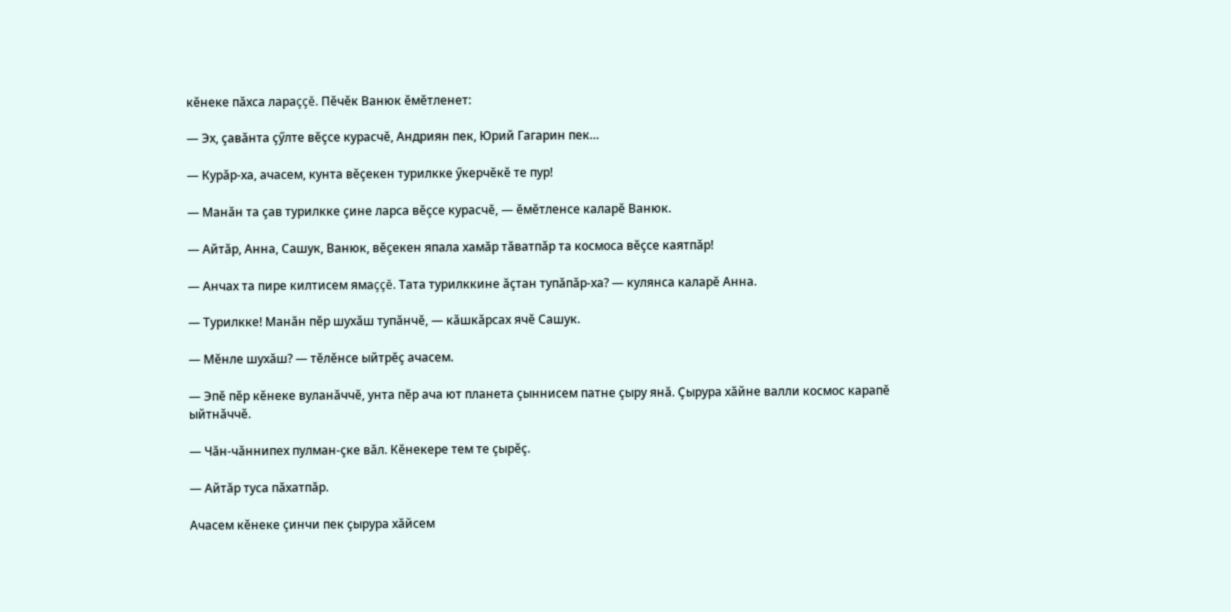кĕнеке пăхса лараççĕ. Пĕчĕк Ванюк ĕмĕтленет:

— Эх, çавăнта çӳлте вĕçсе курасчĕ, Андриян пек, Юрий Гагарин пек…

— Курăр-ха, ачасем, кунта вĕçекен турилкке ӳкерчĕкĕ те пур!

— Манăн та çав турилкке çине ларса вĕçсе курасчĕ, — ĕмĕтленсе каларĕ Ванюк.

— Айтăр, Анна, Сашук, Ванюк, вĕçекен япала хамăр тăватпăр та космоса вĕçсе каятпăр!

— Анчах та пире килтисем ямаççĕ. Тата турилккине ăçтан тупăпăр-ха? — кулянса каларĕ Анна.

— Турилкке! Манăн пĕр шухăш тупăнчĕ, — кăшкăрсах ячĕ Сашук.

— Мĕнле шухăш? — тĕлĕнсе ыйтрĕç ачасем.

— Эпĕ пĕр кĕнеке вуланăччĕ, унта пĕр ача ют планета çыннисем патне çыру янă. Çырура хăйне валли космос карапĕ ыйтнăччĕ.

— Чăн-чăннипех пулман-çке вăл. Кĕнекере тем те çырĕç.

— Айтăр туса пăхатпăр.

Ачасем кĕнеке çинчи пек çырура хăйсем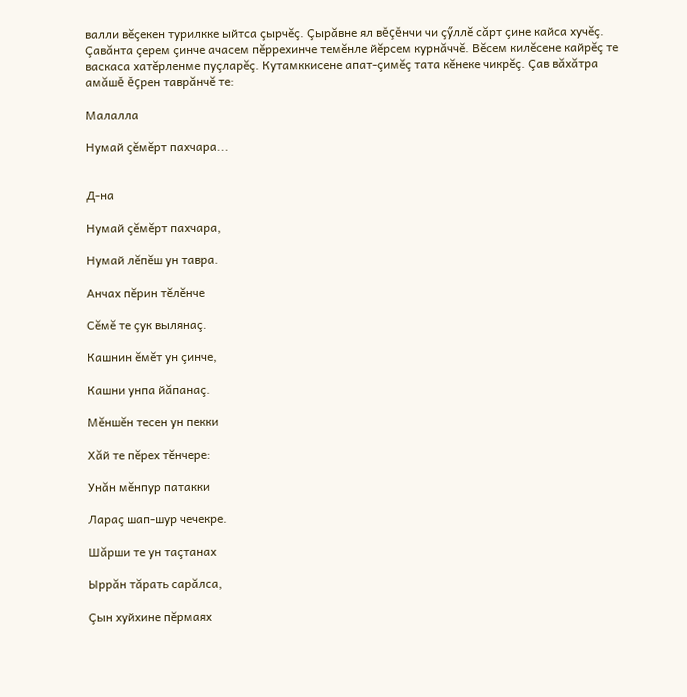валли вĕçекен турилкке ыйтса çырчĕç. Çырăвне ял вĕçĕнчи чи çӳллĕ сăрт çине кайса хучĕç. Çавăнта çерем çинче ачасем пĕррехинче темĕнле йĕрсем курнăччĕ. Вĕсем килĕсене кайрĕç те васкаса хатĕрленме пуçларĕç. Кутамккисене апат-çимĕç тата кĕнеке чикрĕç. Çав вăхăтра амăшĕ ĕçрен таврăнчĕ те:

Малалла

Нумай çĕмĕрт пахчара...


Д-на

Нумай çĕмĕрт пахчара,

Нумай лĕпĕш ун тавра.

Анчах пĕрин тĕлĕнче

Сĕмĕ те çук вылянаç.

Кашнин ĕмĕт ун çинче,

Кашни унпа йăпанаç.

Мĕншĕн тесен ун пекки

Хăй те пĕрех тĕнчере:

Унăн мĕнпур патакки

Лараç шап-шур чечекре.

Шăрши те ун таçтанах

Ыррăн тăрать сарăлса,

Çын хуйхине пĕрмаях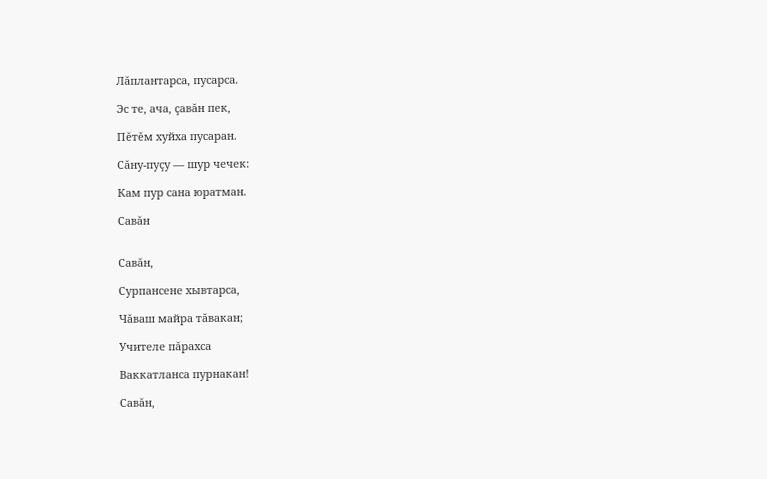Лăплантарса, пусарса.

Эс те, ача, çавăн пек,

Пĕтĕм хуйха пусаран.

Сăну-пуçу — шур чечек:

Кам пур сана юратман.

Савăн


Савăн,

Сурпансене хывтарса,

Чăваш майра тăвакан;

Учителе пăрахса

Ваккатланса пурнакан!

Савăн,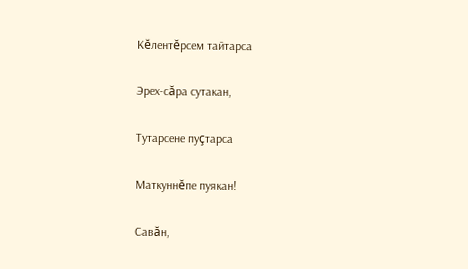Кĕлентĕрсем тайтарса

Эрех-сăра сутакан,

Тутарсене пуçтарса

Маткуннĕпе пуякан!

Савăн,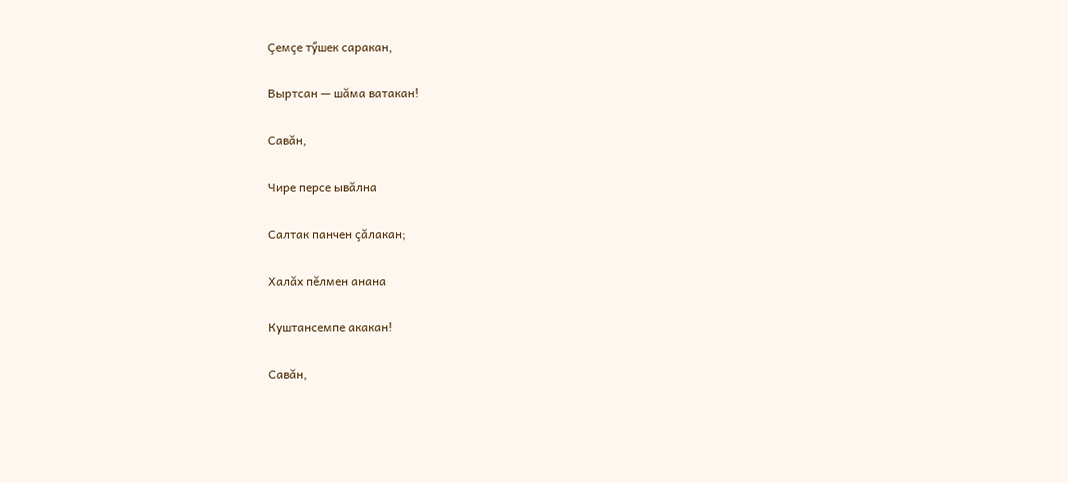Çемçе тӳшек саракан,

Выртсан — шăма ватакан!

Савăн,

Чире персе ывăлна

Салтак панчен çăлакан;

Халăх пĕлмен анана

Куштансемпе акакан!

Савăн,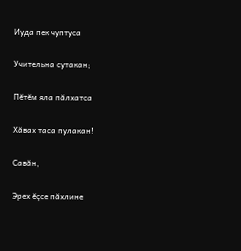Иуда пек чуптуса

Учительна сутакан;

Пĕтĕм яла пăлхатса

Хăвах таса пулакан!

Савăн,

Эрех ĕçсе пăхлине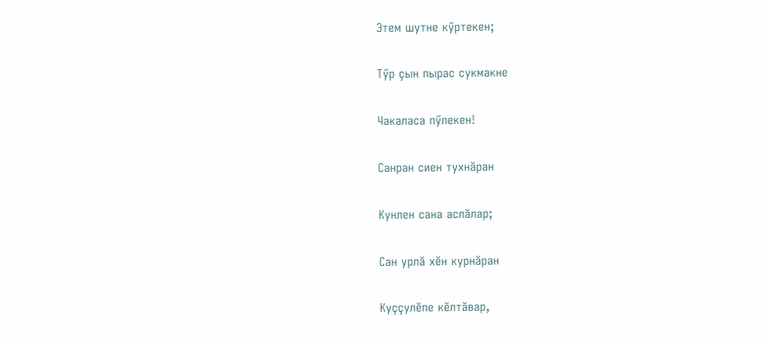Этем шутне кӳртекен;

Тӳр çын пырас сукмакне

Чакаласа пӳлекен!

Санран сиен тухнăран

Кунлен сана аслăлар;

Сан урлă хĕн курнăран

Куççулĕпе кĕлтăвар,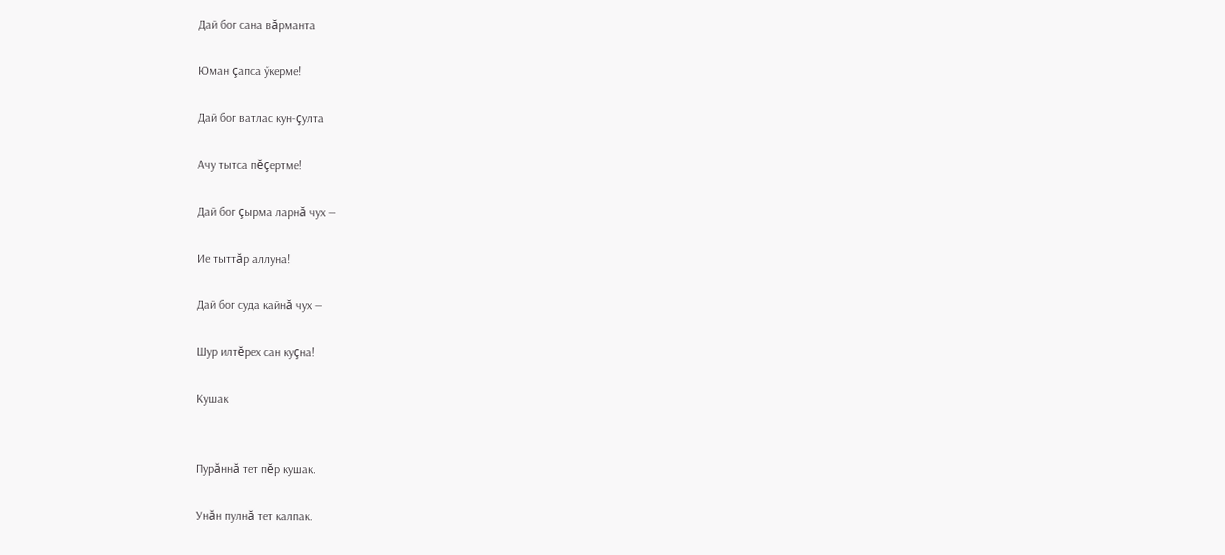Дай бог сана вăрманта

Юман çапса ӳкерме!

Дай бог ватлас кун-çулта

Ачу тытса пĕçертме!

Дай бог çырма ларнă чух —

Ие тыттăр аллуна!

Дай бог суда кайнă чух —

Шур илтĕрех сан куçна!

Кушак


Пурăннă тет пĕр кушак.

Унăн пулнă тет калпак.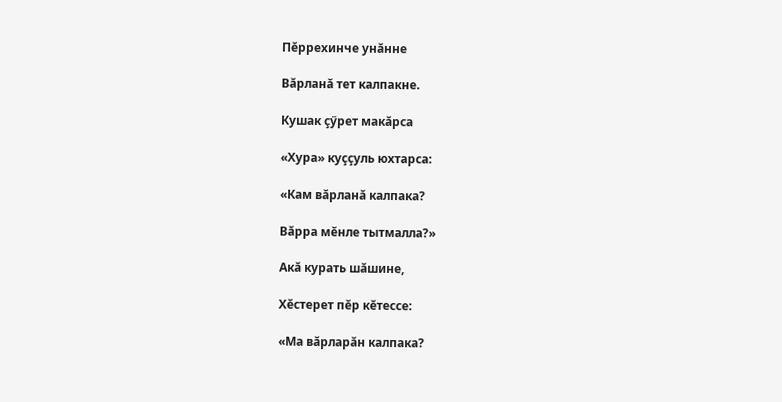Пĕррехинче унăнне

Вăрланă тет калпакне.

Кушак çӳрет макăрса

«Хура» куççуль юхтарса:

«Кам вăрланă калпака?

Вăрра мĕнле тытмалла?»

Акă курать шăшине,

Хĕстерет пĕр кĕтессе:

«Ма вăрларăн калпака?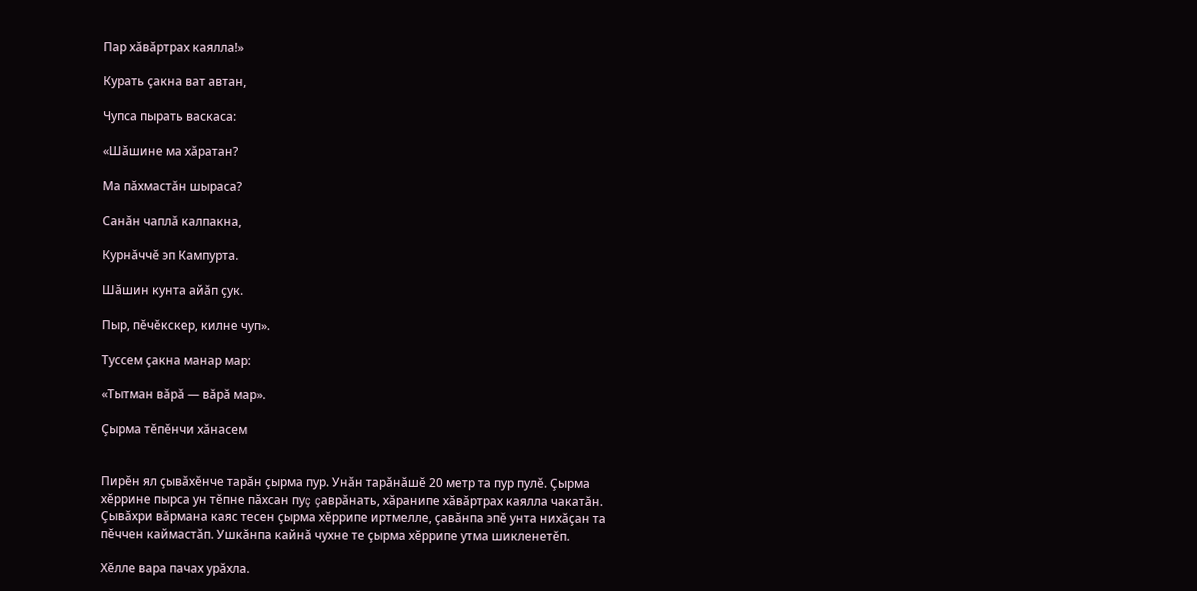Пар хăвăртрах каялла!»

Курать çакна ват автан,

Чупса пырать васкаса:

«Шăшине ма хăратан?

Ма пăхмастăн шыраса?

Санăн чаплă калпакна,

Курнăччĕ эп Кампурта.

Шăшин кунта айăп çук.

Пыр, пĕчĕкскер, килне чуп».

Туссем çакна манар мар:

«Тытман вăрă — вăрă мар».

Çырма тĕпĕнчи хăнасем


Пирĕн ял çывăхĕнче тарăн çырма пур. Унăн тарăнăшĕ 20 метр та пур пулĕ. Çырма хĕррине пырса ун тĕпне пăхсан пуç çаврăнать, хăранипе хăвăртрах каялла чакатăн. Çывăхри вăрмана каяс тесен çырма хĕррипе иртмелле, çавăнпа эпĕ унта нихăçан та пĕччен каймастăп. Ушкăнпа кайнă чухне те çырма хĕррипе утма шикленетĕп.

Хĕлле вара пачах урăхла.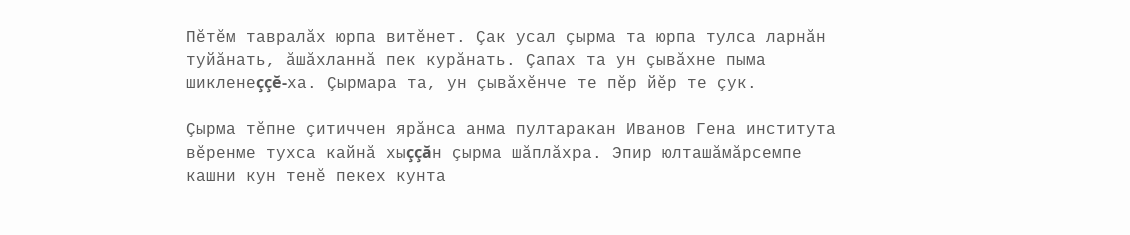Пĕтĕм тавралăх юрпа витĕнет. Çак усал çырма та юрпа тулса ларнăн туйăнать, ăшăхланнă пек курăнать. Çапах та ун çывăхне пыма шикленеççĕ-ха. Çырмара та, ун çывăхĕнче те пĕр йĕр те çук.

Çырма тĕпне çитиччен ярăнса анма пултаракан Иванов Гена института вĕренме тухса кайнă хыççăн çырма шăплăхра. Эпир юлташăмăрсемпе кашни кун тенĕ пекех кунта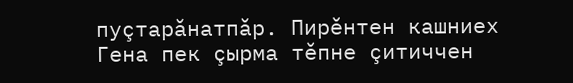пуçтарăнатпăр. Пирĕнтен кашниех Гена пек çырма тĕпне çитиччен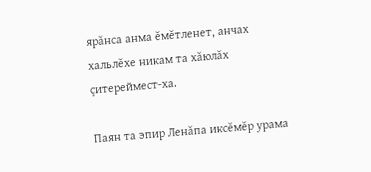ярăнса анма ĕмĕтленет, анчах хальлĕхе никам та хăюлăх çитереймест-ха.

Паян та эпир Ленăпа иксĕмĕр урама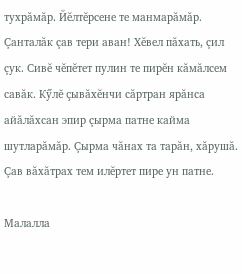тухрăмăр. Йĕлтĕрсене те манмарăмăр. Çанталăк çав тери аван! Хĕвел пăхать, çил çук. Сивĕ чĕпĕтет пулин те пирĕн кăмăлсем савăк. Кӳлĕ çывăхĕнчи сăртран ярăнса айăлăхсан эпир çырма патне кайма шутларăмăр. Çырма чăнах та тарăн, хăрушă. Çав вăхăтрах тем илĕртет пире ун патне.

Малалла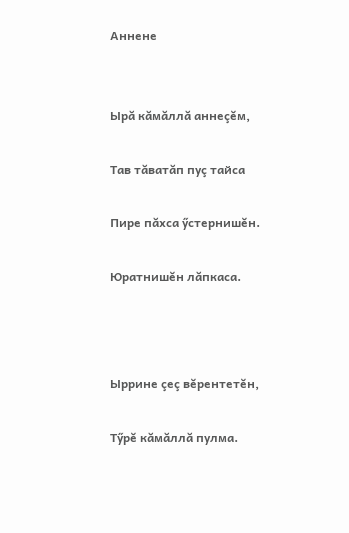Аннене


Ырă кăмăллă аннеçĕм,

Тав тăватăп пуç тайса

Пире пăхса ӳстернишĕн.

Юратнишĕн лăпкаса.



Ыррине çеç вĕрентетĕн,

Тӳрĕ кăмăллă пулма.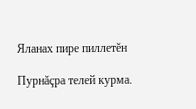Яланах пире пиллетĕн

Пурнăçра телей курма.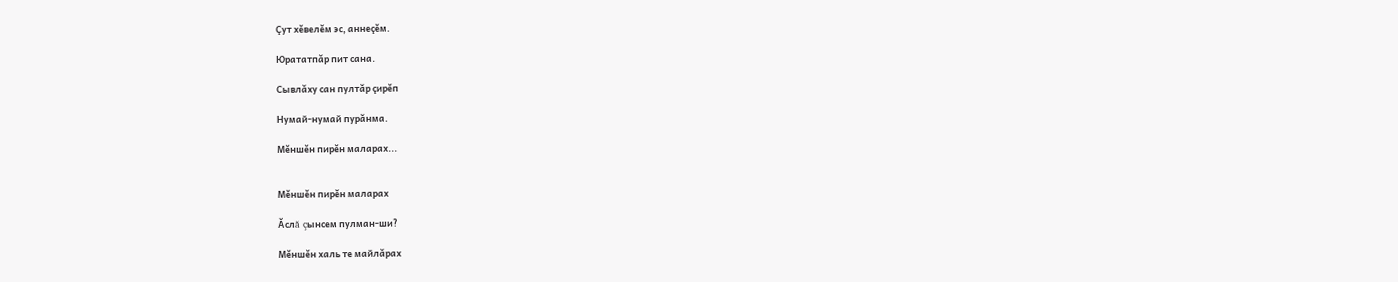Çут хĕвелĕм эс, аннеçĕм.

Юрататпăр пит сана.

Сывлăху сан пултăр çирĕп

Нумай-нумай пурăнма.

Мĕншĕн пирĕн маларах...


Мĕншĕн пирĕн маларах

Ăслă çынсем пулман-ши?

Мĕншĕн халь те майлăрах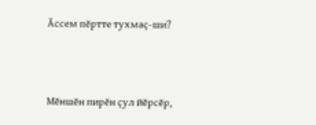Ăссем пĕртте тухмаç-ши?



Мĕншĕн пирĕн çул йĕрсĕр,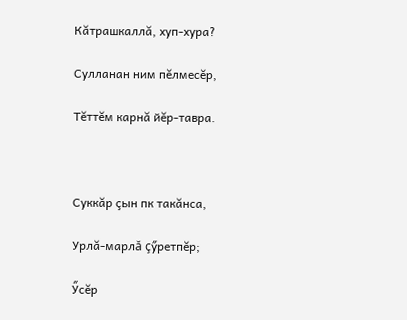Кăтрашкаллă, хуп-хура?

Сулланан ним пĕлмесĕр,

Тĕттĕм карнă йĕр-тавра.



Суккăр çын пк такăнса,

Урлă-марлă çӳретпĕр;

Ӳсĕр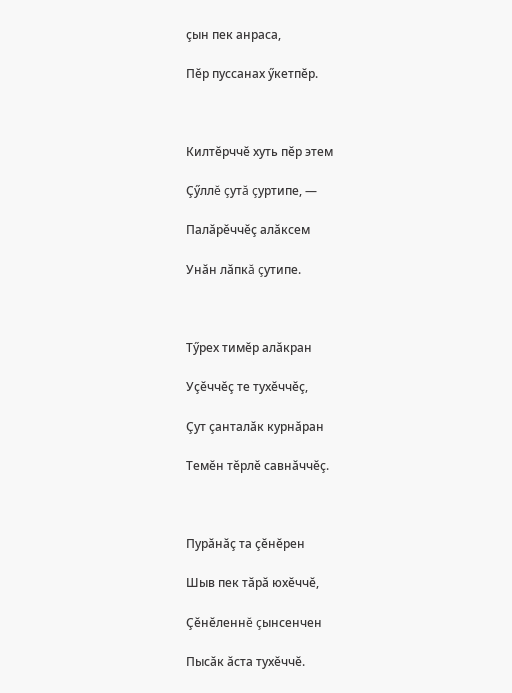çын пек анраса,

Пĕр пуссанах ӳкетпĕр.



Килтĕрччĕ хуть пĕр этем

Çӳллĕ çутă çуртипе, —

Палăрĕччĕç алăксем

Унăн лăпкă çутипе.



Тӳрех тимĕр алăкран

Уçĕччĕç те тухĕччĕç,

Çут çанталăк курнăран

Темĕн тĕрлĕ савнăччĕç.



Пурăнăç та çĕнĕрен

Шыв пек тăрă юхĕччĕ,

Çĕнĕленнĕ çынсенчен

Пысăк ăста тухĕччĕ.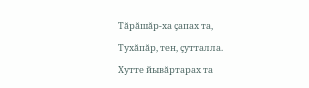Тăрăшăр-ха çапах та,

Тухăпăр, тен, çутталла.

Хутте йывăртарах та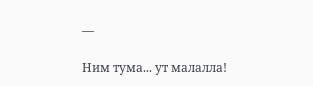—

Ним тума... ут малалла!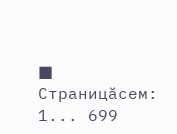■ Страницăсем: 1... 699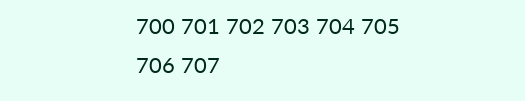700 701 702 703 704 705 706 707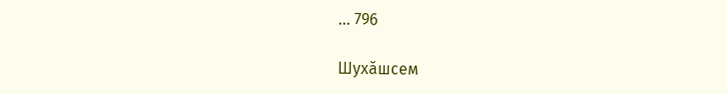... 796

Шухăшсем